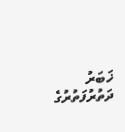ޚަބަރު
ދަތުރުފަތުރުގެ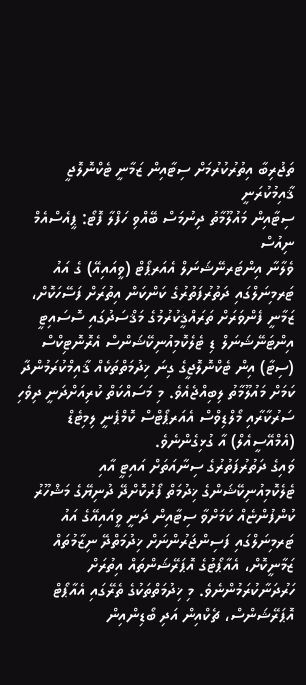ތަޖުރިބާ އިތުރުކުރުމަށް ސިޓާއިން ޒަމާނީ ޓެކްނޮލޮޖީ ޤާއިމުކުރަނީ
ސިޓާއިން މައުލޫމާތު ދިނުމަސް ބޭއްވި ހަފްލާ ފޮޓޯ: ޕީއެސްއެމް ނިއުސް
ވެލާނާ އިންޓަރނޭޝަނަލް އެއަރޕޯޓް (ވީއައިއޭ) ގެ އައު ޓަރމިނަލްގައި ދަތުރުފަތުރުގެ ކަންކަން އިތުރަށް ފަސޭހަކޮށް، ޒަމާނީ ފެންވަރަށް ތަރައްޤީކުރުމުގެ މަޤްސަދުގައި ސޮސައިޓީ އިންޓަނޭޝަނަލް ޑި ޓެލެކޮމިއުނިކޭޝަންސް އެރޮނޮޓިކްސް (ސިޓާ) އިން ޓެކްނޮލޮޖީގެ ގިނަ ޚިދުމަތްތަކެއް ޤާއިމްކުރަމުންދާ ކަމަށް މައުލޫމާތު ލިބިއްޖެއެވެ. މި މަސައްކަތް ކުރިއަށްދަނީ ދިވެހި ސަރުކާރާއި މޯލްޑިވްސް އެއަރޕޯޓްސް ކޮމްޕެނީ ލިމިޓެޑް (އެމްއޭސީއެލް) އާ ގުޅިގެންނެވެ.
ވައިގެ ދަތުރުފަތުރުގެ ސިނާއަތަށް އައިޓީ އާއި ޓެލެކޮމިއުނިކޭޝަންގެ ޚިދުމަތް ފޯރުކޮށްދޭ ދުނިޔޭގެ މަޝްހޫރު ކުންފުންޏެއް ކަމަށްވާ ސިޓާއިން ދަނީ ވީއައިއޭގެ އައު ޓަރމިނަލްގައި ފަސިންޖަރުންނަށް ޚިދުމަތްދޭ ނިޒާމުތައް ޒަމާނީކޮށް، އެއާޕޯޓުގެ އޮޕަރޭޝަންތައް އިތުރަށް ހަރުދަނާކުރަމުންނެވެ. މި ޚިދުމަތްތަކުގެ ތެރޭގައި އެއާޕޯޓް އޮޕަރޭޝަންސް، ޗެކްއިން އަދި ބޯޑިންއިން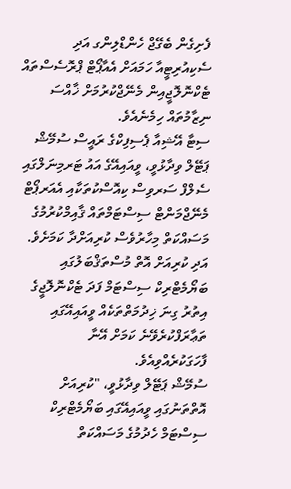ފެށިގެން ބެގޭޖް ހެންޑްލިންގ އަދި ސެކިއުރިޓީއާ ހަމައަށް އެއާޕޯޓް ޕްރޮސެސްތައް ޓެކްނޮލޮޖީއިން މެނޭޖްކުރުމަށް ޚާއްސަ ނިޒާމުތައް ހިމެނެއެވެ.
ސިޓާ އޭޝިއާ ޕެސިފިކްގެ ރައީސް ސުމޭޝް ޕަޓޭލް ވިދާޅުވީ، ވީއައިއޭގެ އައު ޓަރމިނަލްގައި ސެލްފް ސަރވިސް ކިއޮސްކުތަކާއި އެއަރޕޯޓް މެނޭޖްމަންޓް ސިސްޓަމްތައް ޤާއިމްކުރުމުގެ މަސައްކަތް މިހާރުވެސް ކުރިއަށްދާ ކަމަށެވެ. އަދި ކުރިއަށް އޮތް މުސްތަޤްބަލުގައި ބަޔޯމެޓްރިކް ސިސްޓަމް ފަދަ ޓެކްނޮލޮޖީގެ އިތުރު ގިނަ ޚިދުމަތްތަކެއް ވީއައިއޭގައި ތަޢާރަފްކުރެވޭނެ ކަމަށް އޭނާ ފާހަގަކުރެއްވިއެވެ.
ސުމޭޝް ޕަޓޭލް ވިދާޅުވީ، "ކުރިއަށް އޮތްތަނުގައި ވީއައިއޭގައި ބަޔޯމެޓްރިކް ސިސްޓަމް ހެދުމުގެ މަސައްކަތް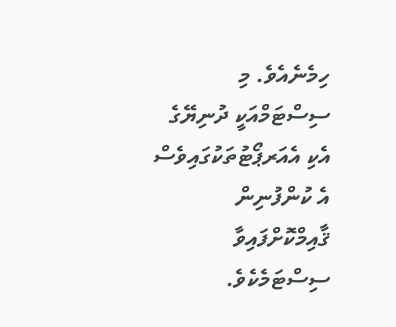ހިމެނެއެވެ. މި ސިސްޓަމްއަކީ ދުނިޔޭގެ އެކި އެއަރޕޯޓުތަކުގައިވެސް އެ ކުންފުނިން ޤާއިމްކޮށްފައިވާ ސިސްޓަމެކެވެ.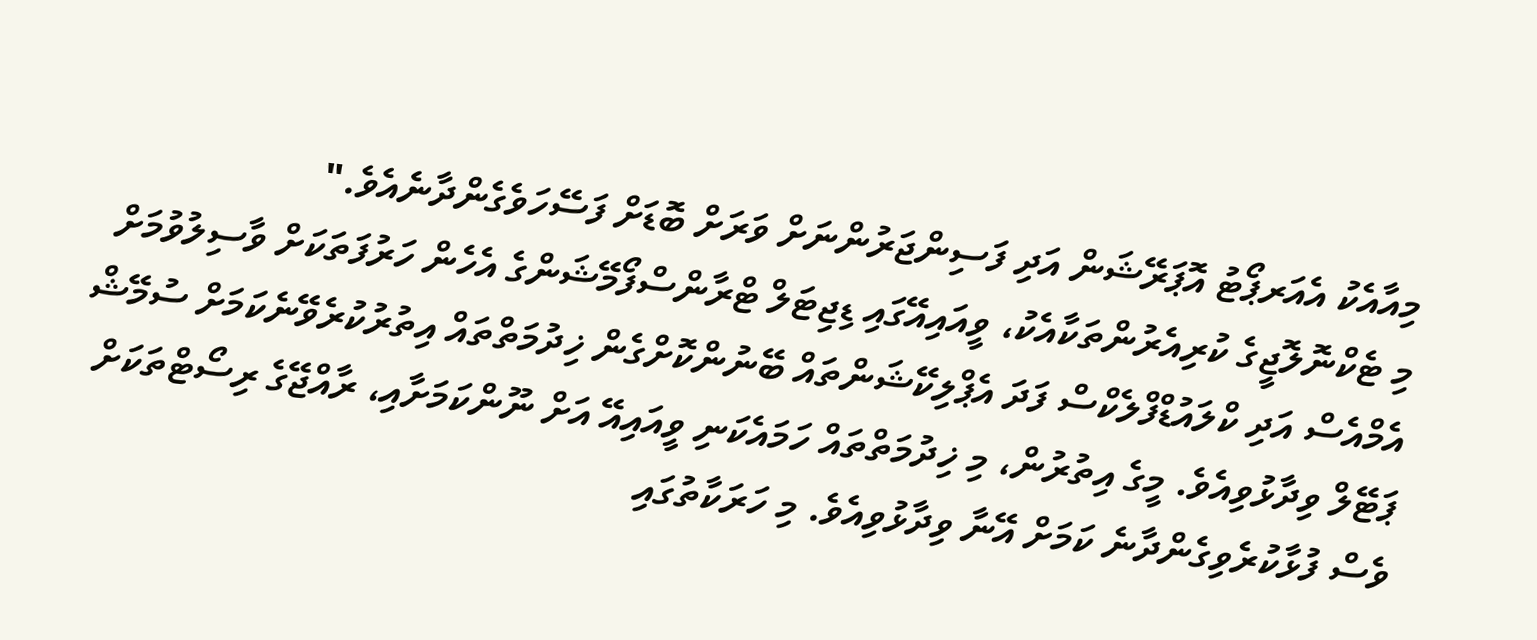މިއާއެކު އެއަރޕޯޓު އޮޕަރޭޝަން އަދި ފަސިންޖަރުންނަށް ވަރަށް ބޮޑަށް ފަސޭހަވެގެންދާނެއެވެ."
މި ޓެކްނޮލޮޖީގެ ކުރިއެރުންތަކާއެކު، ވީއައިއޭގައި ޑިޖިޓަލް ޓްރާންސްފޯމޭޝަންގެ އެހެން ހަރުފަތަކަށް ވާސިލުވުމަށް އެމްއެސް އަދި ކްލައުޑްފްލެކްސް ފަދަ އެޕްލިކޭޝަންތައް ބޭނުންކޮށްގެން ޚިދުމަތްތައް އިތުރުކުރެވޭނެކަމަށް ސުމޭޝް ޕަޓޭލް ވިދާޅުވިއެވެ. މީގެ އިތުރުން، މި ޚިދުމަތްތައް ހަމައެކަނި ވީއައިއޭ އަށް ނޫންކަމަށާއި، ރާއްޖޭގެ ރިސޯޓްތަކަށް ވެސް ފުޅާކުރެވިގެންދާނެ ކަމަށް އޭނާ ވިދާޅުވިއެވެ. މި ހަރަކާތުގައި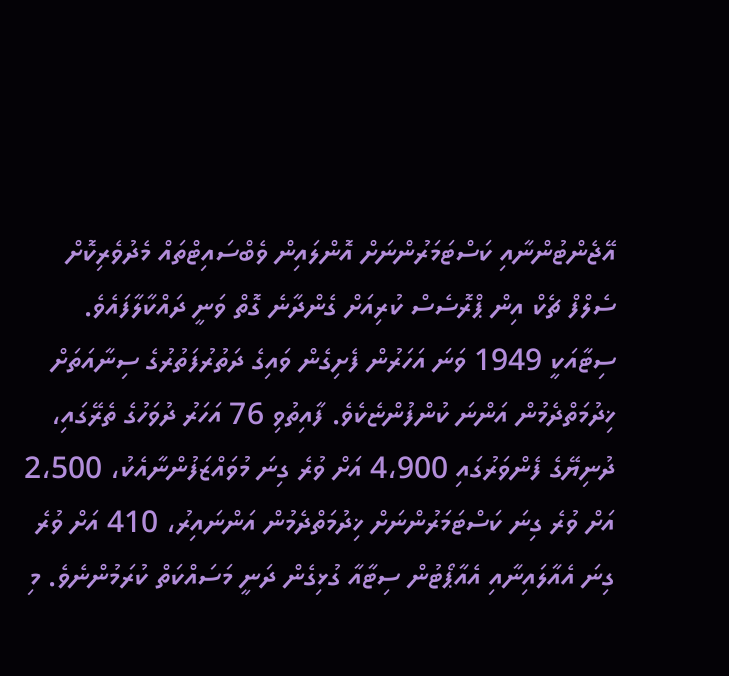އޭޖެންޓުންނާއި ކަސްޓަމަރުންނަށް އޮންލައިން ވެބްސައިޓްތައް މެދުވެރިކޮށް ސެލްފް ޗެކް އިން ޕްރޮސެސް ކުރިއަށް ގެންދާނެ ގޮތް ވަނީ ދައްކާލާފައެވެ.
ސިޓާއަކީ 1949 ވަނަ އަހަރުން ފެށިގެން ވައިގެ ދަތުރުފަތުރުގެ ސިނާއަތަށް ޚިދުމަތްދެމުން އަންނަ ކުންފުންޏެކެވެ. ފާއިތުވި 76 އަހަރު ދުވަހުގެ ތެރޭގައި، ދުނިޔޭގެ ފެންވަރުގައި 4،900 އަށް ވުރެ ގިނަ މުވައްޒަފުންނާއެކު، 2،500 އަށް ވުރެ ގިނަ ކަސްޓަމަރުންނަށް ޚިދުމަތްދެމުން އަންނައިރު، 410 އަށް ވުރެ ގިނަ އެއާލައިނާއި އެއާޕޯޓުން ސިޓާއާ ގުޅިގެން ދަނީ މަސައްކަތް ކުރަމުންނެވެ. މި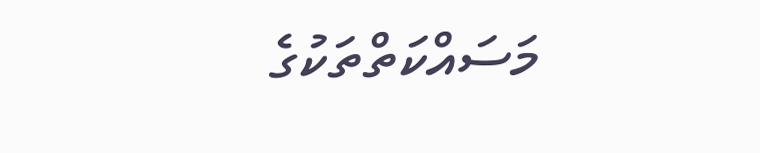މަސައްކަތްތަކުގެ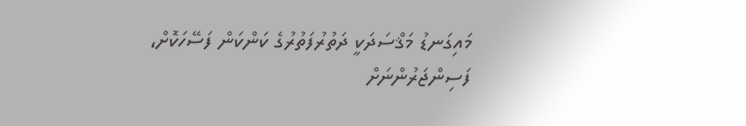މައިގަނޑު މަޤްސަދަކީ ދަތުރުފަތުރުގެ ކަންކަން ފަސޭހަކޮށް، ފަސިންޖަރުންނަށް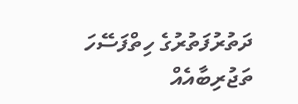ދަތުރުފަތުރުގެ ހިތްފަސޭހަ ތަޖުރިބާއެއް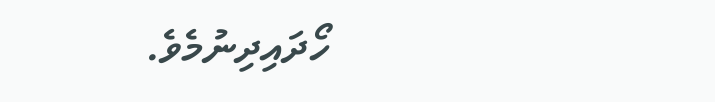ހޯދައިދިނުމެވެ.